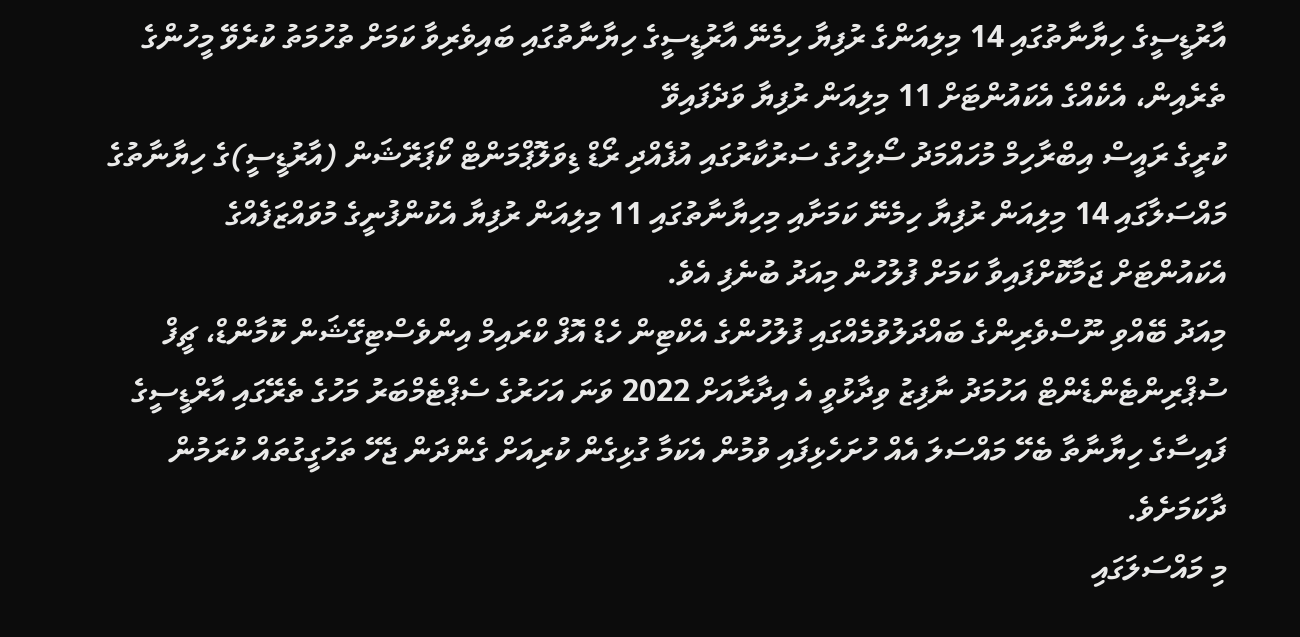އާރުޑީސީގެ ހިޔާނާތުގައި 14 މިލިއަންގެ ރުފިޔާ ހިމެނޭ އާރުޑީސީގެ ހިޔާނާތުގައި ބައިވެރިވާ ކަމަށް ތުހުމަތު ކުރެވޭ މީހުންގެ ތެރެއިން، އެކެއްގެ އެކައުންޓަށް 11 މިލިއަން ރުފިޔާ ވަދެފައިވޭ
ކުރީގެ ރައީސް އިބްރާހިމް މުހައްމަދު ސޯލިހުގެ ސަރުކާރުގައި އުފެއްދި ރޯޑް ޑިވަލޮޕްމަންޓް ކޯޕަރޭޝަން (އާރުޑީސީ)ގެ ހިޔާނާތުގެ މައްސަލާގައި 14 މިލިއަން ރުފިޔާ ހިމެނޭ ކަމަށާއި މިހިޔާނާތުގައި 11 މިލިއަން ރުފިޔާ އެކުންފުނީގެ މުވައްޒަފެއްގެ އެކައުންޓަށް ޖަމާކޮށްފައިވާ ކަމަށް ފުލުހުން މިއަދު ބުނެފި އެވެ.
މިއަދު ބޭއްވި ނޫސްވެރިންގެ ބައްދަލުވުމެއްގައި ފުލުހުންގެ އެކްޓިން ހެޑް އޮފް ކްރައިމް އިންވެސްޓިގޭޝަން ކޮމާންޑް، ޗީފް ސުޕްރިންޓެންޑެންޓް އަހުމަދު ނާފިޒު ވިދާޅުވީ އެ އިދާރާއަށް 2022 ވަނަ އަހަރުގެ ސެޕްޓެމްބަރު މަހުގެ ތެރޭގައި އާރްޑީސީގެ ފައިސާގެ ހިޔާނާތާ ބެހޭ މައްސަލަ އެއް ހުށަހެޅިފައި ވުމުން އެކަމާ ގުޅިގެން ކުރިއަށް ގެންދަން ޖެހޭ ތަހުގީގުތައް ކުރަމުން ދާކަމަށެވެ.
މި މައްސަލަގައި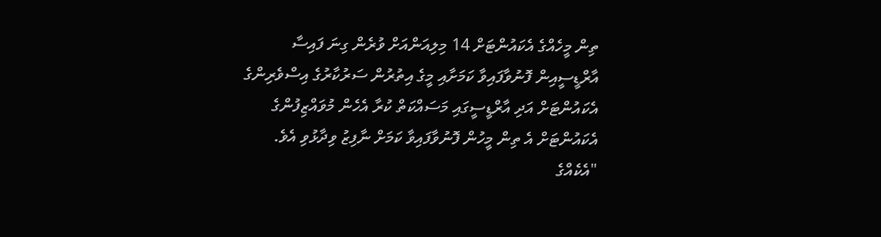ތިން މީހެއްގެ އެކައުންޓަށް 14 މިލިއަންއަށް ވުރެން ގިނަ ފައިސާ އާރްޑީސީއިން ފޮނުވާފައިވާ ކަމަށާއި މީގެ އިތުރުން ސަރުކާރުގެ އިސްވެރިންގެ އެކައުންޓަށް އަދި އާރްޑީސީގައި މަސައްކަތް ކުރާ އެހެން މުވައްޒިފުންގެ އެކައުންޓަށް އެ ތިން މީހުން ފޮނުވާފައިވާ ކަމަށް ނާފިޒު ވިދާޅުވި އެވެ.
"އެކެއްގެ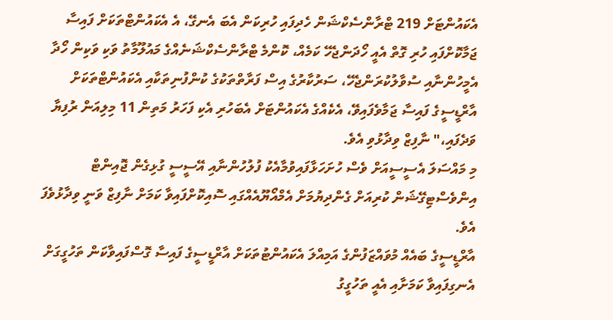އެކައުންޓަށް 219 ޓްރާންސެކްޝަން ހެދިފައި ހުރިކަން އެބަ އެނގޭ، އެ އެކައުންޓްތަކަށް ފައިސާ ޖަމާކޮށްފައި ހުރި ގޮތް އެއީ ހޯދަންޖެހޭ ކަމެއް، ކޮންމެ ޓްރާންސެކްޝަނެއްގެ މައުލޫމާތު ވަކި ވަކިން ހޯދާ އެމީހުންނާއި ސުވާލުކުރަންޖެހޭ، ސަރުކާރުގެ އިސް ފަރާތްތަކުގެ ކުންފުނިތަކާއި އެކައުންޓްތަކަށް އާރްޑީސީގެ ފައިސާ ޖަމާވެފައިވޭ، އެކެއްގެ އެކައުންޓަށް އެބަހުރި އެކި ފަހަރު މަތިން 11 މިލިއަން ރުފިޔާ ވަދެފައި،" ނާފިޒް ވިދާޅުވި އެވެ.
މި މައްސަލަ އެސީސީއަށް ވެސް ހުށަހަޅާފައިވުމާއެކު ފުލުހުންނާއި އޭސީސީ ގުޅިގެން ޖޮއިންޓް އިންވެސްޓިގޭޝަން ކުރިއަށް ގެންދިޔުމަށް އެމްއޯޔޫއެއްގައި ސޮއިކޮށްފައިވާ ކަމަށް ނާފިޒް ވަނީ ވިދާޅުވެފަ އެވެ.
އާރްޑީސީގެ ބައެއް މުވައްޒަފުންގެ އަމިއްލަ އެކައުންޓުތަކަށް އާރްޑީސީގެ ފައިސާ ގޮސްފައިވާކަން ތަހުގީގަށް އެނގިފައިވާ ކަމަށާއި އެއީ ތަހުގީގު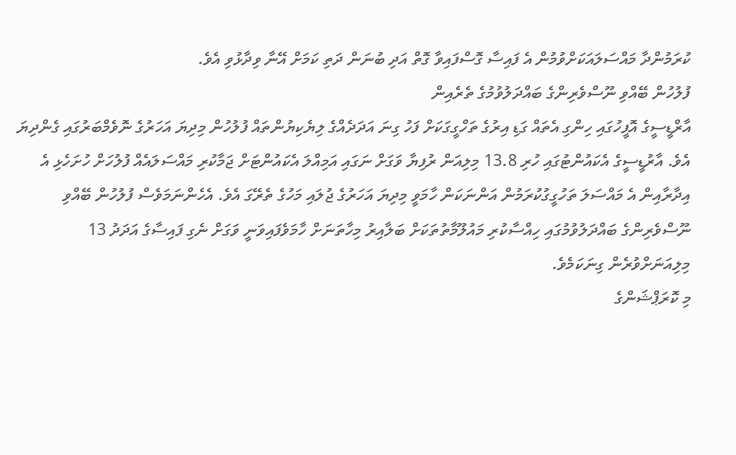ކުރަމުންދާ މައްސަލައަކަށްވުމުން އެ ފައިސާ ގޮސްފައިވާ ގޮތް އަދި ބުނަން ދަތި ކަމަށް އޭނާ ވިދާޅުވި އެވެ.
ފުލުހުން ބޭއްވި ނޫސްވެރިންގެ ބައްދަލުވުމުގެ ތެރެއިން
އާރްޑީސީގެ އޮފީހުގައި ހިންގި އެތައް ގަޑި އިރުގެ ތަހްގީގަކަށް ފަހު ގިނަ އަދަދެއްގެ ލިޔެކިޔުންތައް ފުލުހުން މިދިޔަ އަހަރުގެ ނޮވެމްބަރުގައި ގެންދިޔަ އެވެ. އާރުޑީސީގެ އެކައުންޓުގައި ހުރި 13.8 މިލިއަން ރުފިޔާ ވަގަށް ނަގައި އަމިއްލަ އެކައުންޓަށް ޖަމާކުރި މައްސަލައެއް ފުލުހަށް ހުށަހެޅި އެ އިދާރާއިން އެ މައްސަލަ ތަހުގީގުކުރަމުން އަންނަކަން ހާމަވީ މިދިޔަ އަހަރުގެ ޖުލައި މަހުގެ ތެރޭގަ އެވެ. އެހެންނަމަވެސް ފުލުހުން ބޭއްވި ނޫސްވެރިންގެ ބައްދަލުވުމުގައި ހިއްސާކުރި މައުލޫމާތުތަކަށް ބަލާއިރު މިހާތަނަށް ހާމަވެފައިވަނީ ވަގަށް ނެގި ފައިސާގެ އަދަދު 13 މިލިއަނަށްވުރެން ގިނަކަމެވެ.
މި ކޮރަޕްޝަންގެ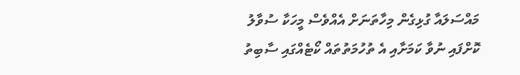މައްސަލައާ ގުޅިގެން މިހާތަނަށް އެއްވެސް މީހަކާ ސުވާލު ކޮށްފައި ނުވާ ކަމަށާއި އެ ތުހުމަތުތައް ކޯޓެއްގައި ސާބިތު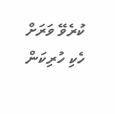ކުރެވޭ ވަރަށް ހެކި ހުރިކަން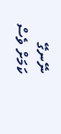ނޭނގޭ ކަމަށް ވެސް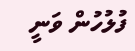ފުލުހުން ވަނީ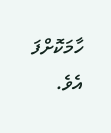ހާމަކޮށްފަ އެވެ.